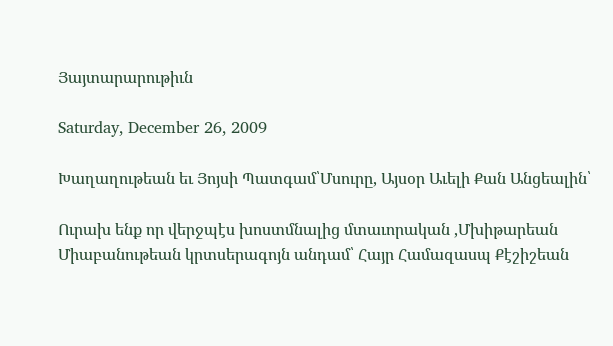Յայտարարութիւն

Saturday, December 26, 2009

Խաղաղութեան եւ Յոյսի Պատգամ՝Մսուրը, Այսօր Աւելի Քան Անցեալին՝

Ուրախ ենք որ վերջպէս խոստմնալից մտաւորական ,Մխիթարեան Միաբանութեան կրտսերագոյն անդամ՝ Հայր Համազասպ Քէշիշեան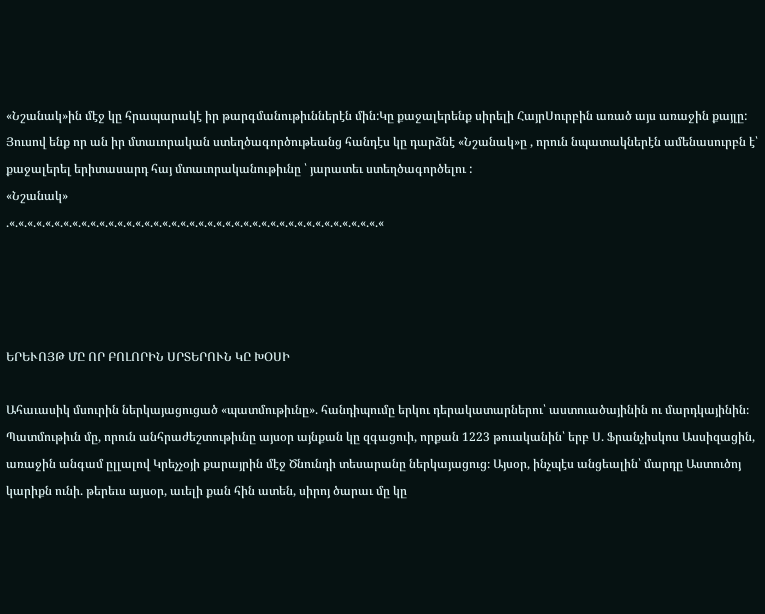«Նշանակ»ին մէջ կը հրապարակէ իր թարգմանութիւններէն մին:Կը քաջալերենք սիրելի ՀայրՍուրբին առած այս առաջին քայլը: Յուսով ենք որ ան իր մտաւորական ստեղծագործութեանց հանդէս կը դարձնէ «Նշանակ»ը , որուն նպատակներէն ամենասուրբն է՝ քաջալերել երիտասարդ հայ մտաւորականութիւնը ՝ յարատեւ ստեղծագործելու :
«Նշանակ»
.«.«.«.«.«.«.«.«.«.«.«.«.«.«.«.«.«.«.«.«.«.«.«.«.«.«.«.«.«.«.«.«.«.«.«.«.«.«.«.«.«.«




ԵՐԵՒՈՅԹ ՄԸ ՈՐ ԲՈԼՈՐԻՆ ՍՐՏԵՐՈՒՆ ԿԸ ԽՕՍԻ

Ահաւասիկ մսուրին ներկայացուցած «պատմութիւնը». հանդիպումը երկու դերակատարներու՝ աստուածայինին ու մարդկայինին։ Պատմութիւն մը, որուն անհրաժեշտութիւնը այսօր այնքան կը զգացուի, որքան 1223 թուականին՝ երբ Ս. Ֆրանչիսկոս Ասսիզացին, առաջին անգամ ըլլալով Կրեչչօյի քարայրին մէջ Ծնունդի տեսարանը ներկայացուց։ Այսօր, ինչպէս անցեալին՝ մարդը Աստուծոյ կարիքն ունի. թերեւս այսօր, աւելի քան հին ատեն, սիրոյ ծարաւ մը կը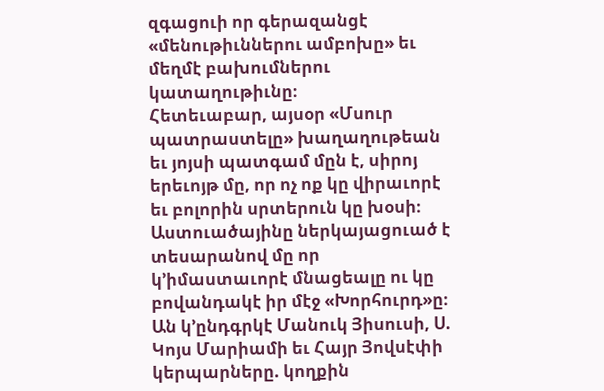զգացուի որ գերազանցէ «մենութիւններու ամբոխը» եւ մեղմէ բախումներու կատաղութիւնը։
Հետեւաբար, այսօր «Մսուր պատրաստելը» խաղաղութեան եւ յոյսի պատգամ մըն է, սիրոյ երեւոյթ մը, որ ոչ ոք կը վիրաւորէ եւ բոլորին սրտերուն կը խօսի։
Աստուածայինը ներկայացուած է տեսարանով մը որ կ՚իմաստաւորէ մնացեալը ու կը բովանդակէ իր մէջ «Խորհուրդ»ը։ Ան կ՚ընդգրկէ Մանուկ Յիսուսի, Ս. Կոյս Մարիամի եւ Հայր Յովսէփի կերպարները. կողքին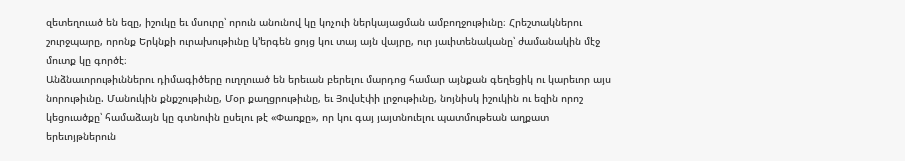զետեղուած են եզը, իշուկը եւ մսուրը՝ որուն անունով կը կոչուի ներկայացման ամբողջութիւնը։ Հրեշտակներու շուրջպարը, որոնք Երկնքի ուրախութիւնը կ՚երգեն ցոյց կու տայ այն վայրը, ուր յաւիտենականը՝ ժամանակին մէջ մուտք կը գործէ։
Անձնաւորութիւններու դիմագիծերը ուղղուած են երեւան բերելու մարդոց համար այնքան գեղեցիկ ու կարեւոր այս նորութիւնը. Մանուկին քնքշութիւնը, Մօր քաղցրութիւնը, եւ Յովսէփի լրջութիւնը, նոյնիսկ իշուկին ու եզին որոշ կեցուածքը՝ համաձայն կը գտնուին ըսելու թէ «Փառքը», որ կու գայ յայտնուելու պատմութեան աղքատ երեւոյթներուն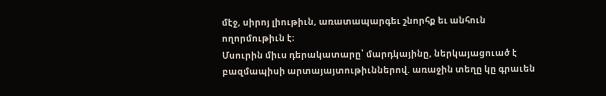մէջ, սիրոյ լիութիւն, առատապարգեւ շնորհք եւ անհուն ողորմութիւն է։
Մսուրին միւս դերակատարը՝ մարդկայինը, ներկայացուած է բազմապիսի արտայայտութիւններով. առաջին տեղը կը գրաւեն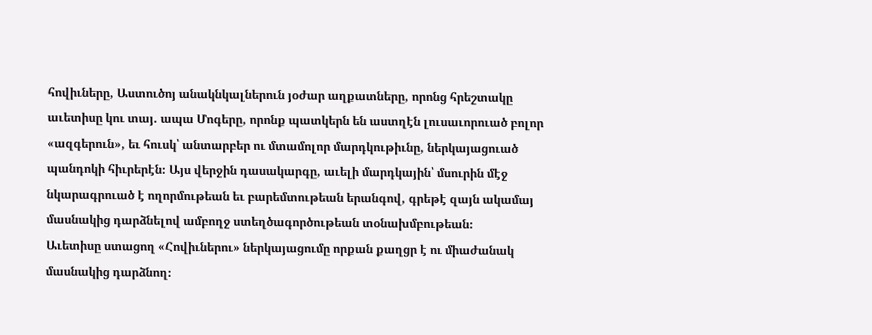հովիւները, Աստուծոյ անակնկալներուն յօժար աղքատները, որոնց հրեշտակը աւետիսը կու տայ. ապա Մոգերը, որոնք պատկերն են աստղէն լուսաւորուած բոլոր «ազգերուն», եւ հուսկ՝ անտարբեր ու մտամոլոր մարդկութիւնը, ներկայացուած պանդոկի հիւրերէն։ Այս վերջին դասակարգը, աւելի մարդկային՝ մսուրին մէջ նկարագրուած է ողորմութեան եւ բարեմտութեան երանգով, գրեթէ զայն ակամայ մասնակից դարձնելով ամբողջ ստեղծագործութեան տօնախմբութեան։
Աւետիսը ստացող «Հովիւներու» ներկայացումը որքան քաղցր է ու միաժանակ մասնակից դարձնող։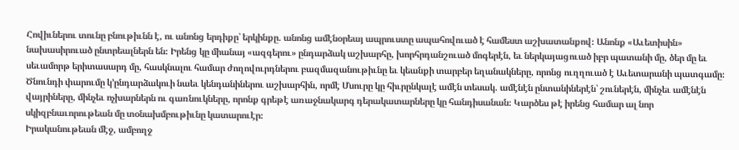Հովիւներու տունը բնութիւնն է, ու անոնց երդիքը՝ երկինքը. անոնց ամէնօրեայ ապրուստը ապահովուած է համեստ աշխատանքով։ Անոնք «Աւետիսին» նախասիրուած ընտրեալներն են։ Իրենց կը միանայ «ազգերու» ընդարձակ աշխարհը, խորհրդանշուած մոգերէն, եւ ներկայացուած իբր պատանի մը, ծեր մը եւ սեւամորթ երիտասարդ մը, հասկնալու համար ժողովուրդներու բազմազանութիւնը եւ կեանքի տարբեր եղանակները, որոնց ուղղուած է Աւետարանի պատգամը։
Ծնունդի փարումը կ՚ընդարձակուի նաեւ կենդանիներու աշխարհին, որմէ Մսուրը կը հիւրընկալէ ամէն տեսակ. ամէնէն ընտանիներէն՝ շուներէն, մինչեւ ամէնէն վայրիները, մինչեւ ոչխարներն ու գառնուկները, որոնք գրեթէ առաջնակարգ դերակատարները կը հանդիսանան։ Կարծես թէ իրենց համար ալ նոր սկիզբնաւորութեան մը տօնախմբութիւնը կատարուէր։
Իրականութեան մէջ, ամբողջ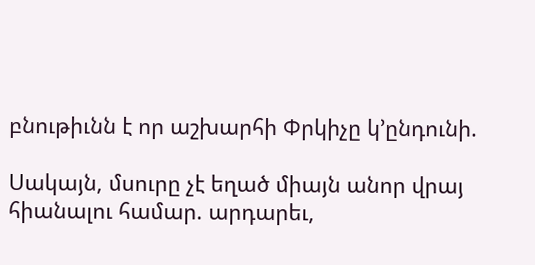բնութիւնն է որ աշխարհի Փրկիչը կ՚ընդունի.

Սակայն, մսուրը չէ եղած միայն անոր վրայ հիանալու համար. արդարեւ,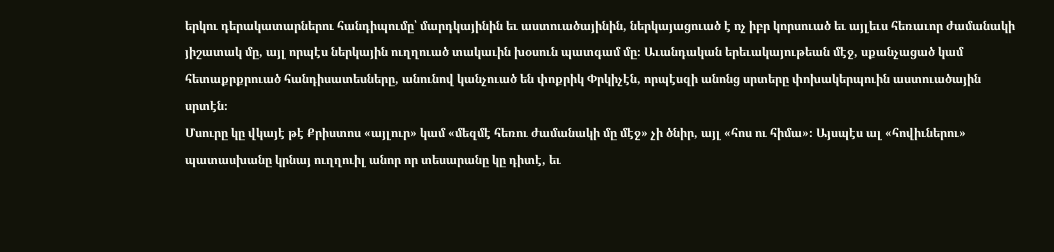երկու դերակատարներու հանդիպումը՝ մարդկայինին եւ աստուածայինին, ներկայացուած է ոչ իբր կորսուած եւ այլեւս հեռաւոր ժամանակի յիշատակ մը, այլ որպէս ներկային ուղղուած տակաւին խօսուն պատգամ մը։ Աւանդական երեւակայութեան մէջ, սքանչացած կամ հետաքրքրուած հանդիսատեսները, անունով կանչուած են փոքրիկ Փրկիչէն, որպէսզի անոնց սրտերը փոխակերպուին աստուածային սրտէն։
Մսուրը կը վկայէ թէ Քրիստոս «այլուր» կամ «մեզմէ հեռու ժամանակի մը մէջ» չի ծնիր, այլ «հոս ու հիմա»։ Այսպէս ալ «հովիւներու» պատասխանը կրնայ ուղղուիլ անոր որ տեսարանը կը դիտէ, եւ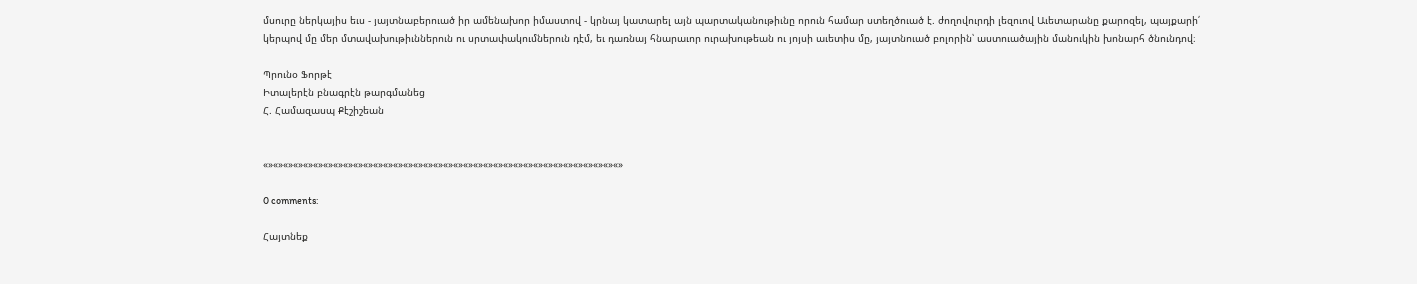մսուրը ներկայիս եւս - յայտնաբերուած իր ամենախոր իմաստով - կրնայ կատարել այն պարտականութիւնը որուն համար ստեղծուած է. ժողովուրդի լեզուով Աւետարանը քարոզել, պայքարի՛ կերպով մը մեր մտավախութիւններուն ու սրտափակումներուն դէմ, եւ դառնայ հնարաւոր ուրախութեան ու յոյսի աւետիս մը, յայտնուած բոլորին՝ աստուածային մանուկին խոնարհ ծնունդով։

Պրունօ Ֆորթէ
Իտալերէն բնագրէն թարգմանեց
Հ. Համազասպ Քէշիշեան


«»«»«»«»«»«»«»«»«»«»«»«»«»«»«»«»«»«»«»«»«»«»«»«»«»«»«»«»«»«»«»«»«»«»«»«»

0 comments:

Հայտնեք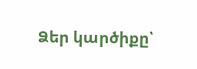Ձեր կարծիքը՝